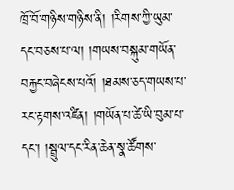ཁྲོ་བོ་གཉིས་གཉིས་ནི། །རིགས་ཀྱི་ཡུམ་ དང་བཅས་པ་ལ། །གཡས་བསྐུམ་གཡོན་བརྐྱང་བཞེངས་པའོ། །ཐམས་ཅད་གཡས་པ་རང་རྟགས་འཛིན། །གཡོན་པ་ཚེ་ཡི་བུམ་པ་དང་། །སྦྲུལ་དང་རིན་ཆེན་སྣ་ཚོགས་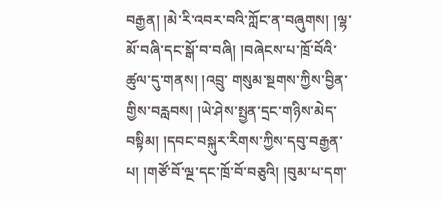བརྒྱན། །མེ་རི་འབར་བའི་ཀློང་ན་བཞུགས། །ལྷ་མོ་བཞི་དང་སྒོ་བ་བཞི། །བཞེངས་པ་ཁྲོ་བོའི་ཚུལ་དུ་གནས། །འབྲུ་ གསུམ་སྔགས་ཀྱིས་བྱིན་གྱིས་བརླབས། །ཡེ་ཤེས་སྤྱན་དྲང་གཉིས་མེད་བསྟིམ། །དབང་བསྐུར་རིགས་ཀྱིས་དབུ་བརྒྱན་པ། །གཙོ་བོ་ལྔ་དང་ཁྲོ་བོ་བཅུའི། །བུམ་པ་དག་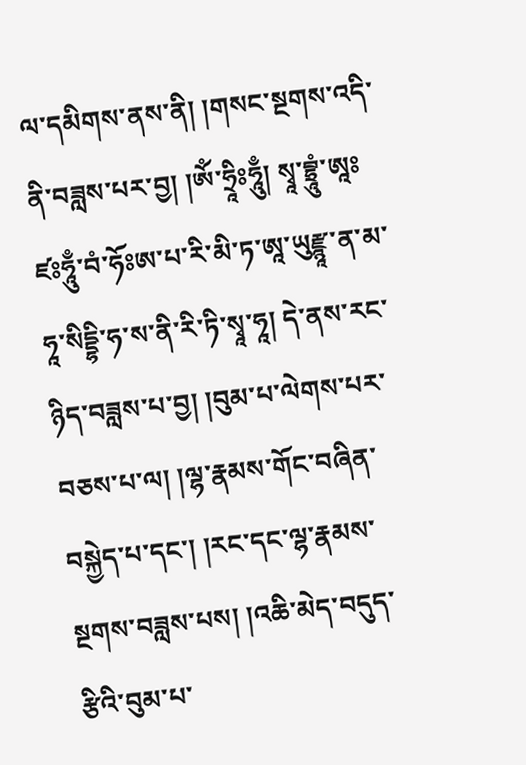ལ་དམིགས་ནས་ནི། །གསང་སྔགས་འདི་ནི་བཟླས་པར་བྱ། །ཨོཾ་ཧྲཱིཿཧཱུྃ། སྭཱ་བྷྲཱུཾ་ཨཱཿ ཛཿཧཱུྃ་བཾ་ཧོཿཨ་པ་རི་མི་ཏ་ཨཱ་ཡུརྫྙཱ་ན་མ་ཧཱ་སིདྡྷི་ཧ་ས་ནི་རི་ཏི་སྭཱ་ཧཱ། དེ་ནས་རང་ཉིད་བཟླས་པ་བྱ། །བུམ་པ་ལེགས་པར་བཅས་པ་ལ། །ལྷ་རྣམས་གོང་བཞིན་བསྐྱེད་པ་དང་། །རང་དང་ལྷ་རྣམས་སྔགས་བཟླས་པས། །འཆི་མེད་བདུད་རྩིའི་བུམ་པ་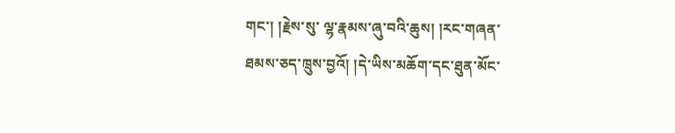གང་། །རྗེས་སུ་ ལྷ་རྣམས་ཞུ་བའི་ཆུས། །རང་གཞན་ཐམས་ཅད་ཁྲུས་བྱའོ། །དེ་ཡིས་མཆོག་དང་ཐུན་མོང་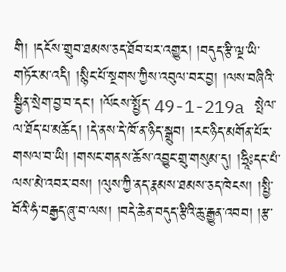གི། །དངོས་གྲུབ་ཐམས་ཅད་ཐོབ་པར་འགྱུར། །བདུད་རྩི་ལྔ་ཡི་གཏོར་མ་འདི། །སྙིང་པོ་སྔགས་ཀྱིས་འབུལ་བར་བྱ། །ལས་བཞིའི་སྦྱིན་སྲེག་བྱ་བ་དང་། །ལོངས་སྤྱོད་ 49-1-219a སྤེལ་ལ་ཐོད་པ་མཆོད། །དེ་ནས་དེ་ཁོ་ན་ཉིད་སྒྲུབ། །རང་ཉིད་མགོན་པོར་གསལ་བ་ཡི། །གསང་གནས་ཆོས་འབྱུང་གྲུ་གསུམ་དུ། །ཧྲཱིཿདང་པཾ་ལས་མེ་འབར་བས། །ལུས་ཀྱི་ནད་རྣམས་ཐམས་ཅད་ཁེངས། །སྤྱི་བོའི་ཧཾ་བརྒྱད་ཞུ་བ་ལས། །བདེ་ཆེན་བདུད་རྩིའི་ཆུ་རྒྱུན་འབབ། །རྩ་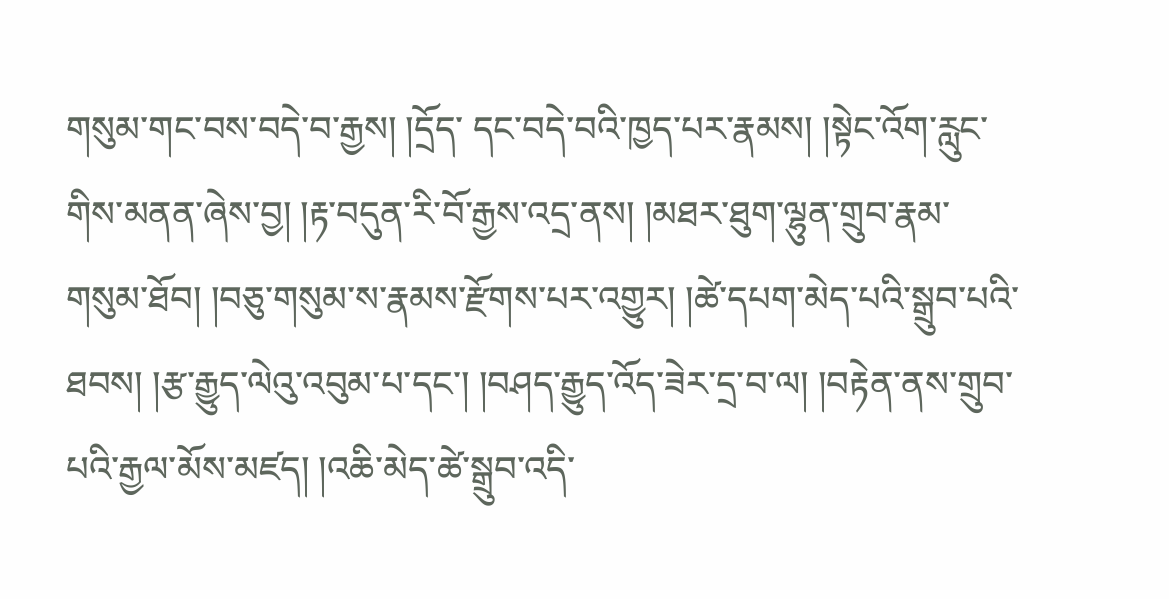གསུམ་གང་བས་བདེ་བ་རྒྱས། །དྲོད་ དང་བདེ་བའི་ཁྱད་པར་རྣམས། །སྟེང་འོག་རླུང་གིས་མནན་ཞེས་བྱ། །རྟ་བདུན་རི་བོ་རྒྱས་འདྲ་ནས། །མཐར་ཐུག་ལྷུན་གྲུབ་རྣམ་གསུམ་ཐོབ། །བཅུ་གསུམ་ས་རྣམས་རྫོགས་པར་འགྱུར། །ཚེ་དཔག་མེད་པའི་སྒྲུབ་པའི་ཐབས། །རྩ་རྒྱུད་ལེའུ་འབུམ་པ་དང་། །བཤད་རྒྱུད་འོད་ཟེར་དྲ་བ་ལ། །བརྟེན་ནས་གྲུབ་ པའི་རྒྱལ་མོས་མཛད། །འཆི་མེད་ཚེ་སྒྲུབ་འདི་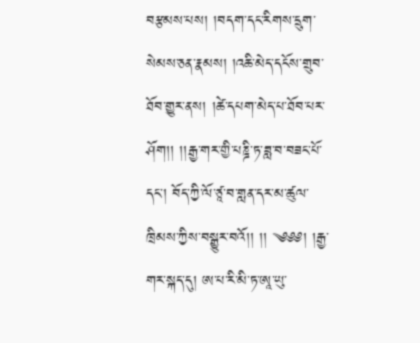བརྩམས་པས། །བདག་དང་རིགས་དྲུག་སེམས་ཅན་རྣམས། །འཆི་མེད་དངོས་གྲུབ་ཐོབ་གྱུར་ནས། །ཚེ་དཔག་མེད་པ་ཐོབ་པར་ཤོག།། །།རྒྱ་གར་གྱི་པཎྜི་ཏ་ཟླ་བ་བཟང་པོ་དང་། བོད་ཀྱི་ལོ་ཙཱ་བ་གླན་དར་མ་ཚུལ་ཁྲིམས་ཀྱིས་བསྒྱུར་བའོ།། །། ༄༅༅། །རྒྱ་གར་སྐད་དུ། ཨ་པ་རི་མི་ཏ་ཨཱ་ཡུ་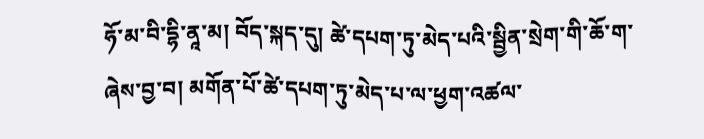ཧོ་མ་བི་དྷི་ནཱ་མ། བོད་སྐད་དུ། ཚེ་དཔག་ཏུ་མེད་པའི་སྦྱིན་སྲེག་གི་ཆོ་ག་ཞེས་བྱ་བ། མགོན་པོ་ཚེ་དཔག་ཏུ་མེད་པ་ལ་ཕྱག་འཚལ་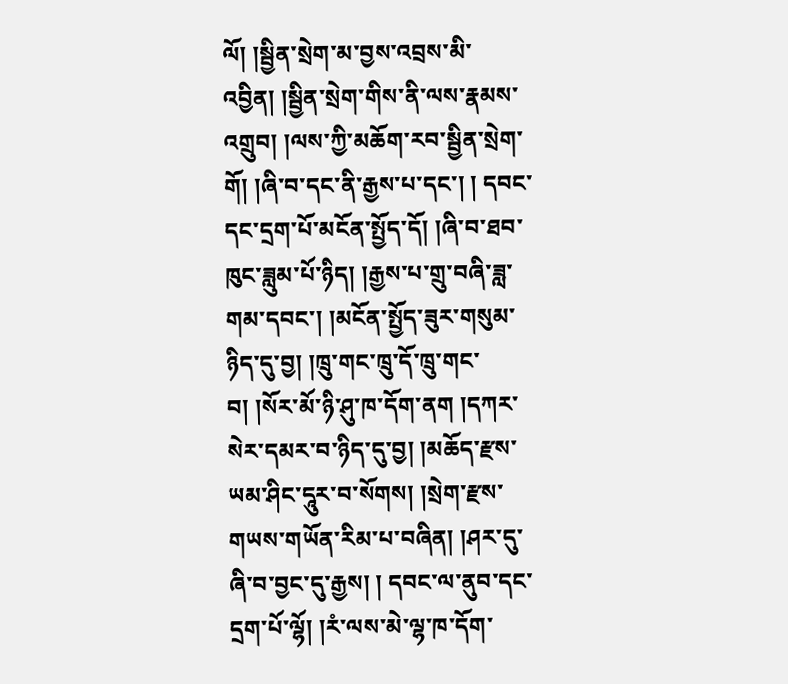ལོ། །སྦྱིན་སྲེག་མ་བྱས་འབྲས་མི་འབྱིན། །སྦྱིན་སྲེག་གིས་ནི་ལས་རྣམས་འགྲུབ། །ལས་ཀྱི་མཆོག་རབ་སྦྱིན་སྲེག་གོ། །ཞི་བ་དང་ནི་རྒྱས་པ་དང་། ། དབང་དང་དྲག་པོ་མངོན་སྤྱོད་དོ། །ཞི་བ་ཐབ་ཁུང་ཟླུམ་པོ་ཉིད། །རྒྱས་པ་གྲུ་བཞི་ཟླ་གམ་དབང་། །མངོན་སྤྱོད་ཟུར་གསུམ་ཉིད་དུ་བྱ། །ཁྲུ་གང་ཁྲུ་དོ་ཁྲུ་གང་བ། །སོར་མོ་ཉི་ཤུ་ཁ་དོག་ནག །དཀར་སེར་དམར་བ་ཉིད་དུ་བྱ། །མཆོད་རྫས་ཡམ་ཤིང་དཱུར་བ་སོགས། །སྲེག་རྫས་གཡས་གཡོན་རིམ་པ་བཞིན། །ཤར་དུ་ཞི་བ་བྱང་དུ་རྒྱས། ། དབང་ལ་ནུབ་དང་དྲག་པོ་ལྷོ། །རཾ་ལས་མེ་ལྷ་ཁ་དོག་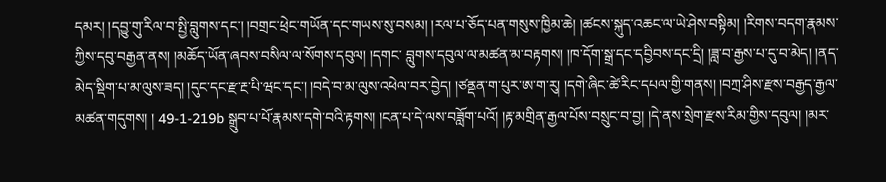དམར། །དབྱུ་གུ་རིལ་བ་སྤྱི་བླུགས་དང་། །བགྲང་ཕྲེང་གཡོན་དང་གཡས་སུ་བསམ། །རལ་པ་ཅོད་པན་གསུས་ཁྱིམ་ཆེ། །ཚངས་སྐུད་འཆང་ལ་ཡེ་ཤེས་བསྟིམ། །རིགས་བདག་རྣམས་ཀྱིས་དབུ་བརྒྱན་ནས། །མཆོད་ཡོན་ཞབས་བསིལ་ལ་སོགས་དབུལ། །དགང་ བླུགས་དབུལ་ལ་མཚན་མ་བརྟགས། །ཁ་དོག་སྒྲ་དང་དབྱིབས་དང་དྲི། །ཟླ་བ་རྒྱས་པ་དུ་བ་མེད། །ནད་མེད་སྡིག་པ་མ་ལུས་ཟད། །དུང་དང་རྫ་རྔ་པི་ཝང་དང་། །བདེ་བ་མ་ལུས་འཕེལ་བར་བྱེད། །ཙནྡན་ག་པུར་ཨ་ག་རུ། །དགེ་ཞིང་ཚེ་རིང་དཔལ་གྱི་གནས། །བཀྲ་ཤིས་རྫས་བརྒྱད་རྒྱལ་མཚན་གདུགས། ། 49-1-219b སྒྲུབ་པ་པོ་རྣམས་དགེ་བའི་རྟགས། །ངན་པ་དེ་ལས་བཟློག་པའོ། །རྟ་མགྲིན་རྒྱལ་པོས་བསྲུང་བ་བྱ། །དེ་ནས་སྲེག་རྫས་རིམ་གྱིས་དབུལ། །མར་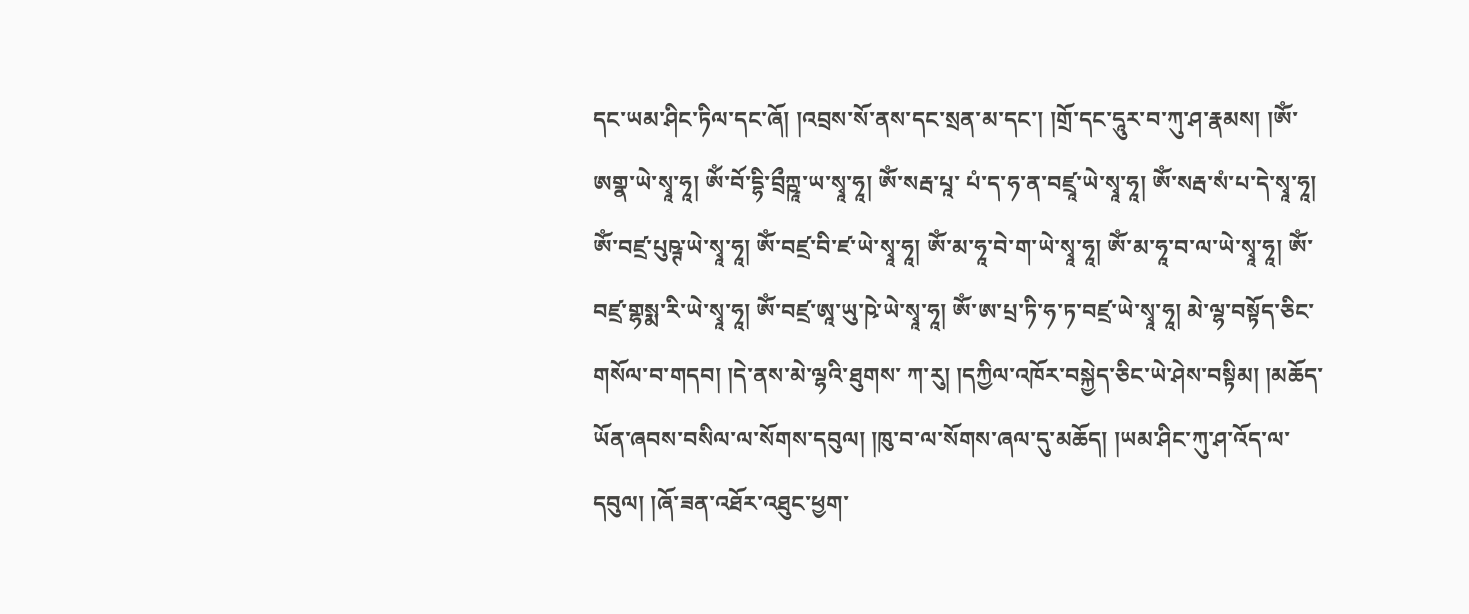དང་ཡམ་ཤིང་ཏིལ་དང་ཞོ། །འབྲས་སོ་ནས་དང་སྲན་མ་དང་། །གྲོ་དང་དཱུར་བ་ཀུ་ཤ་རྣམས། །ཨོཾ་ཨགྣ་ཡེ་སྭཱ་ཧཱ། ཨོཾ་བོ་དྷི་བྲྀཀྵཱ་ཡ་སྭཱ་ཧཱ། ཨོཾ་སརྦ་པཱ་ པཾ་ད་ཧ་ན་བཛྲཱ་ཡེ་སྭཱ་ཧཱ། ཨོཾ་སརྦ་སཾ་པ་དེ་སྭཱ་ཧཱ། ཨོཾ་བཛྲ་པུཥྚ་ཡེ་སྭཱ་ཧཱ། ཨོཾ་བཛྲ་བི་ཛ་ཡེ་སྭཱ་ཧཱ། ཨོཾ་མ་ཧཱ་བེ་ག་ཡེ་སྭཱ་ཧཱ། ཨོཾ་མ་ཧཱ་བ་ལ་ཡེ་སྭཱ་ཧཱ། ཨོཾ་བཛྲ་གྷསྨ་རི་ཡེ་སྭཱ་ཧཱ། ཨོཾ་བཛྲ་ཨཱ་ཡུ་ཥེ་ཡེ་སྭཱ་ཧཱ། ཨོཾ་ཨ་པྲ་ཏི་ཧ་ཏ་བཛྲ་ཡེ་སྭཱ་ཧཱ། མེ་ལྷ་བསྟོད་ཅིང་གསོལ་བ་གདབ། །དེ་ནས་མེ་ལྷའི་ཐུགས་ ཀ་རུ། །དཀྱིལ་འཁོར་བསྐྱེད་ཅིང་ཡེ་ཤེས་བསྟིམ། །མཆོད་ཡོན་ཞབས་བསིལ་ལ་སོགས་དབུལ། །ཁུ་བ་ལ་སོགས་ཞལ་དུ་མཆོད། །ཡམ་ཤིང་ཀུ་ཤ་འོད་ལ་དབུལ། །ཞོ་ཟན་འཐོར་འཐུང་ཕྱག་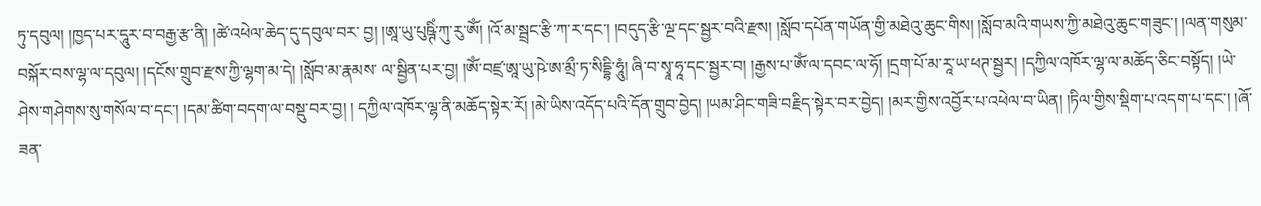ཏུ་དབུལ། །ཁྱད་པར་དཱུར་བ་བརྒྱ་རྩ་ནི། །ཚེ་འཕེལ་ཆེད་དུ་དབུལ་བར་ བྱ། །ཨཱ་ཡུ་པུཥྚིཾ་ཀུ་རུ་ཨོཾ། །འོ་མ་སྦྲང་རྩི་ཀ་ར་དང་། །བདུད་རྩི་ལྔ་དང་སྦྱར་བའི་རྫས། །སློབ་དཔོན་གཡོན་གྱི་མཐེའུ་ཆུང་གིས། །སློབ་མའི་གཡས་ཀྱི་མཐེའུ་ཆུང་གཟུང་། །ལན་གསུམ་བསྐོར་བས་ལྷ་ལ་དབུལ། །དངོས་གྲུབ་རྫས་ཀྱི་ལྷག་མ་དེ། །སློབ་མ་རྣམས་ ལ་སྦྱིན་པར་བྱ། །ཨོཾ་བཛྲ་ཨཱ་ཡུ་ཥེ་ཨ་མྲྀ་ཏ་སིདྡྷི་ཧཱུཾ། ཞི་བ་སྭཱ་ཧཱ་དང་སྦྱར་བ། །རྒྱས་པ་ཨོཾ་ལ་དབང་ལ་ཧོ། །དྲག་པོ་མ་རཱ་ཡ་ཕཊ་སྦྱར། །དཀྱིལ་འཁོར་ལྷ་ལ་མཆོད་ཅིང་བསྟོད། །ཡེ་ཤེས་གཤེགས་སུ་གསོལ་བ་དང་། །དམ་ཚིག་བདག་ལ་བསྡུ་བར་བྱ། ། དཀྱིལ་འཁོར་ལྷ་ནི་མཆོད་སྟེར་རོ། །མེ་ཡིས་འདོད་པའི་དོན་གྲུབ་བྱེད། །ཡམ་ཤིང་གཟི་བརྗིད་སྟེར་བར་བྱེད། །མར་གྱིས་འབྱོར་པ་འཕེལ་བ་ཡིན། །ཏིལ་གྱིས་སྡིག་པ་འདག་པ་དང་། །ཞོ་ཟན་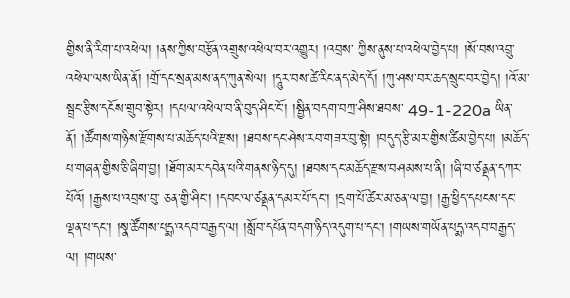གྱིས་ནི་རིག་པ་འཕེལ། །ནས་ཀྱིས་བརྩོན་འགྲུས་འཕེལ་བར་འགྱུར། །འབྲས་ ཀྱིས་ནུས་པ་འཕེལ་བྱེད་པ། །སོ་བས་འབྲུ་འཕེལ་ལས་ཡིན་ནོ། །གྲོ་དང་སྲན་མས་ནད་ཀུན་སེལ། །དཱུར་བས་ཚེ་རིང་ནད་མེད་དོ། །ཀུ་ཤས་བར་ཆད་སྲུང་བར་བྱེད། །འོ་མ་སྦྲང་རྩིས་དངོས་གྲུབ་སྟེར། །དཔལ་འཕེལ་བ་ནི་བུད་ཤིང་ངོ་། །སྦྱིན་བདག་བཀྲ་ཤིས་ཐབས་ 49-1-220a ཡིན་ནོ། །ཚོགས་གཉིས་རྫོགས་པ་མཆོད་པའི་རྫས། །ཐབས་དང་ཤེས་རབ་གཟར་བུ་སྟེ། །བདུད་རྩི་མར་གྱིས་ཚིམ་བྱེད་པ། །མཆོད་པ་གཞན་གྱིས་ཅི་ཞིག་བྱ། །ཐོག་མར་དབེན་པའི་གནས་ཉིད་དུ། །ཐབས་དང་མཆོད་རྫས་བཤམས་པ་ནི། །ཞི་བ་ཙནྡན་དཀར་པོའོ། །རྒྱས་པ་འབྲས་བུ་ ཅན་གྱི་ཤིང་། །དབང་ལ་ཙནྡན་དམར་པོ་དང་། །དྲག་པོ་ཚེར་མ་ཅན་ལ་བྱ། །རྒྱ་ཕྱིད་དཔངས་དང་ལྡན་པ་དང་། །སྣ་ཚོགས་པདྨ་འདབ་བརྒྱད་ལ། །སློབ་དཔོན་བདག་ཉིད་འདུག་པ་དང་། །གཡས་གཡོན་པདྨ་འདབ་བརྒྱད་ལ། །གཡས་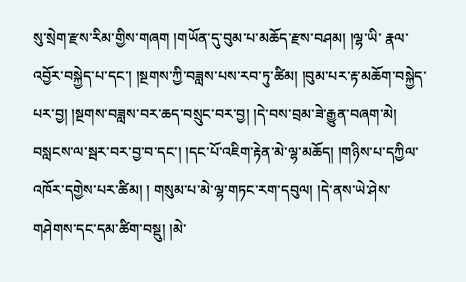སུ་སྲེག་རྫས་རིམ་གྱིས་གཞག །གཡོན་དུ་བུམ་པ་མཆོད་རྫས་བཤམ། །ལྷ་ཡི་ རྣལ་འབྱོར་བསྐྱེད་པ་དང་། །སྔགས་ཀྱི་བཟླས་པས་རབ་ཏུ་ཚིམ། །བུམ་པར་རྟ་མཆོག་བསྐྱེད་པར་བྱ། །སྔགས་བཟླས་བར་ཆད་བསྲུང་བར་བྱ། །དེ་བས་བྲམ་ཟེ་རྒྱུན་བཞག་མེ། བསླངས་ལ་སྦར་བར་བྱ་བ་དང་། །དང་པོ་འཇིག་རྟེན་མེ་ལྷ་མཆོད། །གཉིས་པ་དཀྱིལ་འཁོར་དགྱེས་པར་ཚིམ། ། གསུམ་པ་མེ་ལྷ་གཏང་རག་དབུལ། །དེ་ནས་ཡེ་ཤེས་གཤེགས་དང་དམ་ཚིག་བསྡུ། །མེ་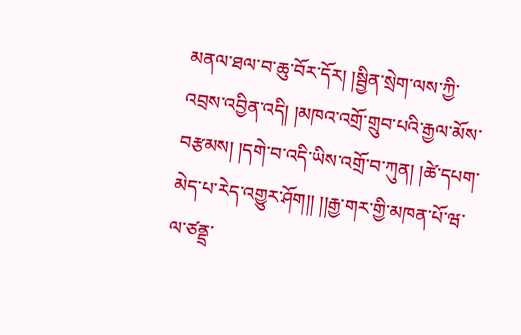མནལ་ཐལ་བ་ཆུ་བོར་དོར། །སྦྱིན་སྲེག་ལས་ཀྱི་འབྲས་འབྱིན་འདི། །མཁའ་འགྲོ་གྲུབ་པའི་རྒྱལ་མོས་བརྩམས། །དགེ་བ་འདི་ཡིས་འགྲོ་བ་ཀུན། །ཚེ་དཔག་མེད་པ་རེད་འགྱུར་ཤོག།། །།རྒྱ་གར་གྱི་མཁན་པོ་ཝ་ ལ་ཙནྡྲ་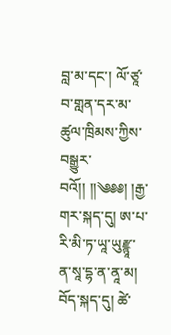བླ་མ་དང་། ལོ་ཙཱ་བ་གླན་དར་མ་ཚུལ་ཁྲིམས་ཀྱིས་བསྒྱུར་བའོ།། །།༄༅༅། །རྒྱ་གར་སྐད་དུ། ཨ་པ་རི་མི་ཏ་ཡཱ་ཡུརྫྙཱ་ན་སཱ་དྷ་ན་ནཱ་མ། བོད་སྐད་དུ། ཚེ་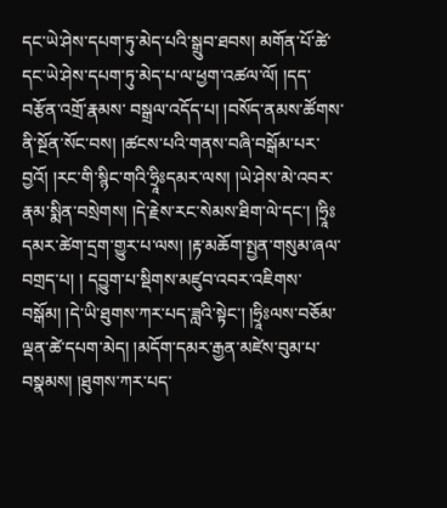དང་ཡེ་ཤེས་དཔག་ཏུ་མེད་པའི་སྒྲུབ་ཐབས། མགོན་པོ་ཚེ་དང་ཡེ་ཤེས་དཔག་ཏུ་མེད་པ་ལ་ཕྱག་འཚལ་ལོ། །དད་བརྩོན་འགྲོ་རྣམས་ བསྒྲལ་འདོད་པ། །བསོད་ནམས་ཚོགས་ནི་སྔོན་སོང་བས། །ཚངས་པའི་གནས་བཞི་བསྒོམ་པར་བྱའོ། །རང་གི་སྙིང་གའི་ཧྲཱིཿདམར་ལས། །ཡེ་ཤེས་མེ་འབར་རྣམ་སྨིན་བསྲེགས། །དེ་རྗེས་རང་སེམས་ཐིག་ལེ་དང་། །ཧྲཱིཿདམར་ཚེག་དྲག་གྱུར་པ་ལས། །རྟ་མཆོག་སྤྱན་གསུམ་ཞལ་བགྲད་པ། ། དབྱུག་པ་སྡིགས་མཛུབ་འབར་འཇིགས་བསྒོམ། །དེ་ཡི་ཐུགས་ཀར་པད་ཟླའི་སྟེང་། །ཧྲཱིཿལས་བཅོམ་ལྡན་ཚེ་དཔག་མེད། །མདོག་དམར་རྒྱན་མཛེས་བུམ་པ་བསྣམས། །ཐུགས་ཀར་པད་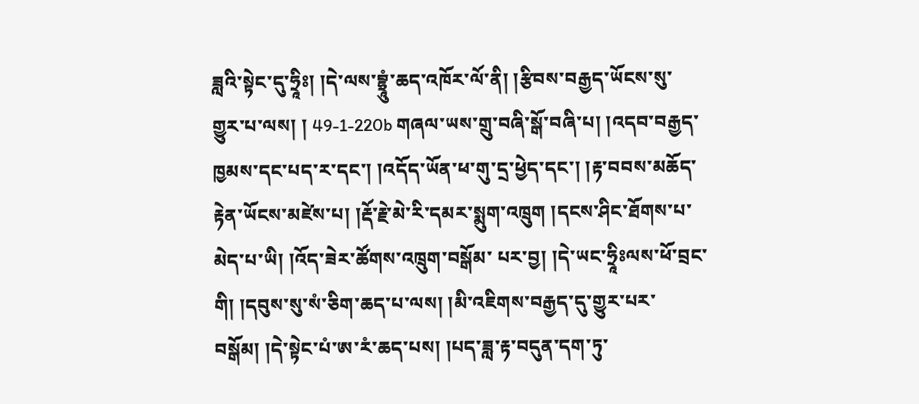ཟླའི་སྟེང་དུ་ཧྲཱིཿ། །དེ་ལས་བྷྲཱུཾ་ཆད་འཁོར་ལོ་ནི། །རྩིབས་བརྒྱད་ཡོངས་སུ་གྱུར་པ་ལས། ། 49-1-220b གཞལ་ཡས་གྲུ་བཞི་སྒོ་བཞི་པ། །འདབ་བརྒྱད་ཁྱམས་དང་པད་ར་དང་། །འདོད་ཡོན་ཕ་གུ་དྲ་ཕྱེད་དང་། །རྟ་བབས་མཆོད་རྟེན་ཡོངས་མཛེས་པ། །རྡོ་རྗེ་མེ་རི་དམར་སྨུག་འཁྲུག །དངས་ཤིང་ཐོགས་པ་མེད་པ་ཡི། །འོད་ཟེར་ཚོགས་འཁྲུག་བསྒོམ་ པར་བྱ། །དེ་ཡང་ཧྲཱིཿལས་ཕོ་བྲང་གི། །དབུས་སུ་སཾ་ཅིག་ཆད་པ་ལས། །མི་འཇིགས་བརྒྱད་དུ་གྱུར་པར་བསྒོམ། །དེ་སྟེང་པཾ་ཨ་རཾ་ཆད་པས། །པད་ཟླ་རྟ་བདུན་དག་ཏུ་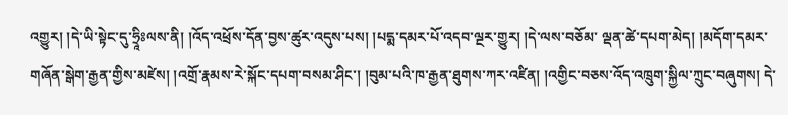འགྱུར། །དེ་ཡི་སྟེང་དུ་ཧྲཱིཿལས་ནི། །འོད་འཕྲོས་དོན་བྱས་ཚུར་འདུས་པས། །པདྨ་དམར་པོ་འདབ་ལྔར་གྱུར། །དེ་ལས་བཅོམ་ ལྡན་ཚེ་དཔག་མེད། །མདོག་དམར་གཞོན་སྒེག་རྒྱན་གྱིས་མཛེས། །འགྲོ་རྣམས་རེ་སྐོང་དཔག་བསམ་ཤིང་། །བུམ་པའི་ཁ་རྒྱན་ཐུགས་ཀར་འཛིན། །འགྱིང་བཅས་འོད་འཁྲུག་སྐྱིལ་ཀྲུང་བཞུགས། དེ་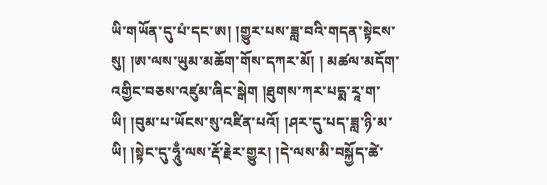ཡི་གཡོན་དུ་པཾ་དང་ཨ། །གྱུར་པས་ཟླ་བའི་གདན་སྟེངས་སུ། །ཨ་ལས་ཡུམ་མཆོག་གོས་དཀར་མོ། ། མཚལ་མདོག་འགྱིང་བཅས་འཛུམ་ཞིང་སྒེག །ཐུགས་ཀར་པདྨ་རཱ་ག་ཡི། །བུམ་པ་ཡོངས་སུ་འཛིན་པའོ། །ཤར་དུ་པད་ཟླ་ཉི་མ་ཡི། །སྟེང་དུ་ཧཱུྃ་ལས་རྡོ་རྗེར་གྱུར། །དེ་ལས་མི་བསྐྱོད་ཚེ་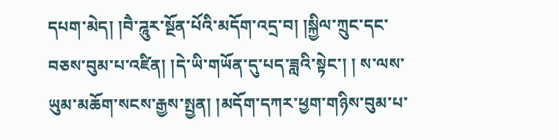དཔག་མེད། །བཻ་ཌཱུར་སྔོན་པོའི་མདོག་འདྲ་བ། །སྐྱིལ་ཀྲུང་དང་བཅས་བུམ་པ་འཛིན། །དེ་ཡི་གཡོན་དུ་པད་ཟླའི་སྟེང་། ། ས་ལས་ཡུམ་མཆོག་སངས་རྒྱས་སྤྱན། །མདོག་དཀར་ཕྱག་གཉིས་བུམ་པ་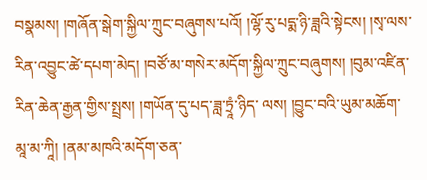བསྣམས། །གཞོན་སྒེག་སྐྱིལ་ཀྲུང་བཞུགས་པའོ། །ལྷོ་རུ་པདྨ་ཉི་ཟླའི་སྟེངས། །སྭ་ལས་རིན་འབྱུང་ཚེ་དཔག་མེད། །བཙོ་མ་གསེར་མདོག་སྐྱིལ་ཀྲུང་བཞུགས། །བུམ་འཛིན་རིན་ཆེན་རྒྱན་གྱིས་སྤྲས། །གཡོན་དུ་པད་ཟླ་ཏྲཱཾ་ཉིད་ ལས། །བྱུང་བའི་ཡུམ་མཆོག་མཱ་མ་ཀཱི། །ནམ་མཁའི་མདོག་ཅན་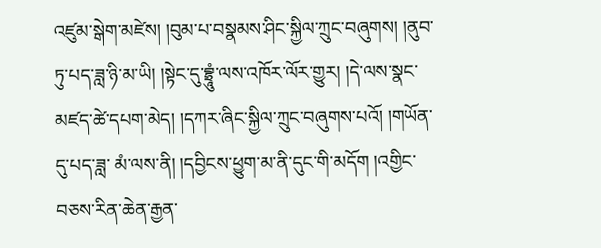འཛུམ་སྒེག་མཛེས། །བུམ་པ་བསྣམས་ཤིང་སྐྱིལ་ཀྲུང་བཞུགས། །ནུབ་ཏུ་པད་ཟླ་ཉི་མ་ཡི། །སྟེང་དུ་བྷྲཱུཾ་ལས་འཁོར་ལོར་གྱུར། །དེ་ལས་སྣང་མཛད་ཚེ་དཔག་མེད། །དཀར་ཞིང་སྐྱིལ་ཀྲུང་བཞུགས་པའོ། །གཡོན་དུ་པད་ཟླ་ མཾ་ལས་ནི། །དབྱིངས་ཕྱུག་མ་ནི་དུང་གི་མདོག །འགྱིང་བཅས་རིན་ཆེན་རྒྱན་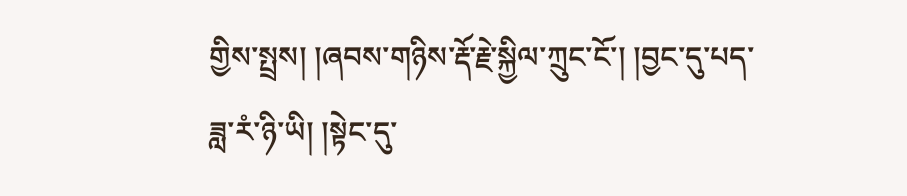གྱིས་སྤྲས། །ཞབས་གཉིས་རྡོ་རྗེ་སྐྱིལ་ཀྲུང་ངོ་། །བྱང་དུ་པད་ཟླ་རཾ་ཉི་ཡི། །སྟེང་དུ་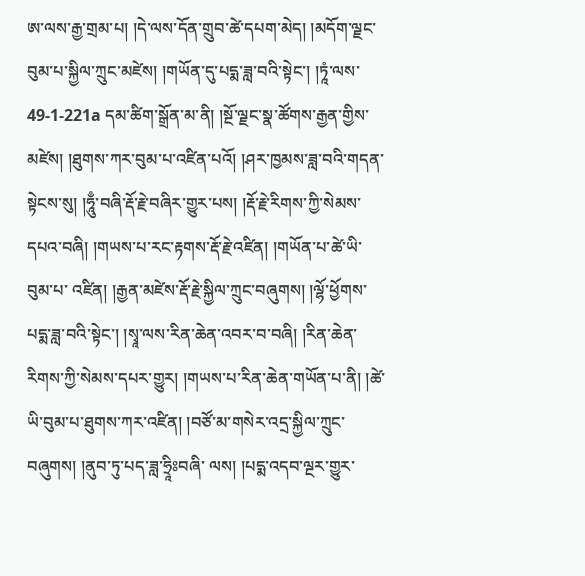ཨ་ལས་རྒྱ་གྲམ་པ། །དེ་ལས་དོན་གྲུབ་ཚེ་དཔག་མེད། །མདོག་ལྗང་བུམ་པ་སྐྱིལ་ཀྲུང་མཛེས། །གཡོན་དུ་པདྨ་ཟླ་བའི་སྟེང་། །ཏཱཾ་ལས་ 49-1-221a དམ་ཚིག་སྒྲོན་མ་ནི། །སྔོ་ལྗང་སྣ་ཚོགས་རྒྱན་གྱིས་མཛེས། །ཐུགས་ཀར་བུམ་པ་འཛིན་པའོ། །ཤར་ཁྱམས་ཟླ་བའི་གདན་སྟེངས་སུ། །ཧཱུྃ་བཞི་རྡོ་རྗེ་བཞིར་གྱུར་པས། །རྡོ་རྗེ་རིགས་ཀྱི་སེམས་དཔའ་བཞི། །གཡས་པ་རང་རྟགས་རྡོ་རྗེ་འཛིན། །གཡོན་པ་ཚེ་ཡི་བུམ་པ་ འཛིན། །རྒྱན་མཛེས་རྡོ་རྗེ་སྐྱིལ་ཀྲུང་བཞུགས། །ལྷོ་ཕྱོགས་པདྨ་ཟླ་བའི་སྟེང་། །སྭཱ་ལས་རིན་ཆེན་འབར་བ་བཞི། །རིན་ཆེན་རིགས་ཀྱི་སེམས་དཔར་གྱུར། །གཡས་པ་རིན་ཆེན་གཡོན་པ་ནི། །ཚེ་ཡི་བུམ་པ་ཐུགས་ཀར་འཛིན། །བཙོ་མ་གསེར་འདྲ་སྐྱིལ་ཀྲུང་བཞུགས། །ནུབ་ཏུ་པད་ཟླ་ཧྲཱིཿབཞི་ ལས། །པདྨ་འདབ་ལྔར་གྱུར་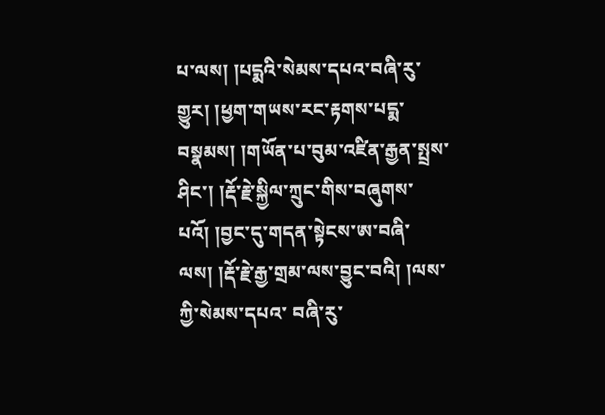པ་ལས། །པདྨའི་སེམས་དཔའ་བཞི་རུ་གྱུར། །ཕྱག་གཡས་རང་རྟགས་པདྨ་བསྣམས། །གཡོན་པ་བུམ་འཛིན་རྒྱན་སྤྲས་ཤིང་། །རྡོ་རྗེ་སྐྱིལ་ཀྲུང་གིས་བཞུགས་པའོ། །བྱང་དུ་གདན་སྟེངས་ཨ་བཞི་ལས། །རྡོ་རྗེ་རྒྱ་གྲམ་ལས་བྱུང་བའི། །ལས་ཀྱི་སེམས་དཔའ་ བཞི་རུ་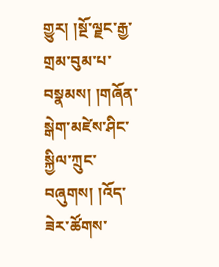གྱུར། །སྔོ་ལྗང་རྒྱ་གྲམ་བུམ་པ་བསྣམས། །གཞོན་སྒེག་མཛེས་ཤིང་སྐྱིལ་ཀྲུང་བཞུགས། །འོད་ཟེར་ཚོགས་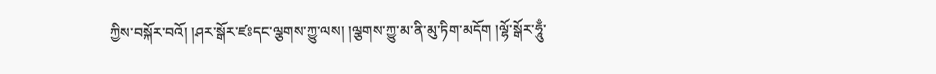ཀྱིས་བསྐོར་བའོ། །ཤར་སྒོར་ཛཿདང་ལྕགས་ཀྱུ་ལས། །ལྕགས་ཀྱུ་མ་ནི་མུ་ཏིག་མདོག །ལྷོ་སྒོར་ཧཱུྃ་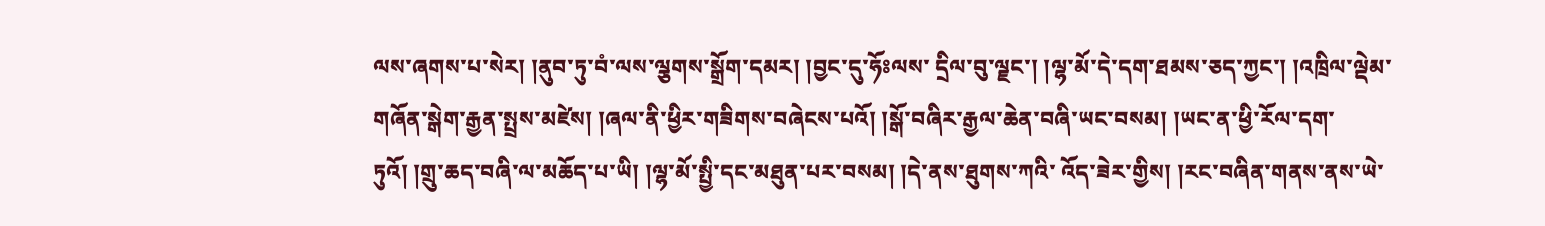ལས་ཞགས་པ་སེར། །ནུབ་ཏུ་བཾ་ལས་ལྕགས་སྒྲོག་དམར། །བྱང་དུ་ཧོཿལས་ དྲིལ་བུ་ལྗང་། །ལྷ་མོ་དེ་དག་ཐམས་ཅད་ཀྱང་། །འཁྲིལ་ལྡེམ་གཞོན་སྒེག་རྒྱན་སྤྲས་མཛེས། །ཞལ་ནི་ཕྱིར་གཟིགས་བཞེངས་པའོ། །སྒོ་བཞིར་རྒྱལ་ཆེན་བཞི་ཡང་བསམ། །ཡང་ན་ཕྱི་རོལ་དག་ཏུའོ། །གྲུ་ཆད་བཞི་ལ་མཆོད་པ་ཡི། །ལྷ་མོ་སྤྱི་དང་མཐུན་པར་བསམ། །དེ་ནས་ཐུགས་ཀའི་ འོད་ཟེར་གྱིས། །རང་བཞིན་གནས་ནས་ཡེ་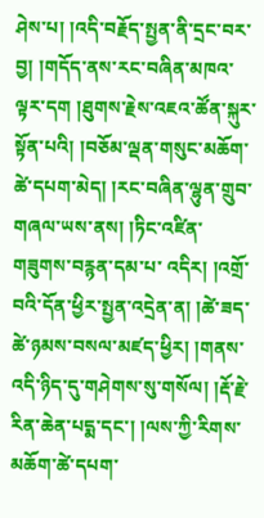ཤེས་པ། །འདི་བརྗོད་སྤྱན་ནི་དྲང་བར་བྱ། །གདོད་ནས་རང་བཞིན་མཁའ་ལྟར་དག །ཐུགས་རྗེས་འཇའ་ཚོན་སྐུར་སྟོན་པའི། །བཅོམ་ལྡན་གསུང་མཆོག་ཚེ་དཔག་མེད། །རང་བཞིན་ལྷུན་གྲུབ་གཞལ་ཡས་ནས། །ཏིང་འཛིན་གཟུགས་བརྙན་དམ་པ་ འདིར། །འགྲོ་བའི་དོན་ཕྱིར་སྤྱན་འདྲེན་ན། །ཚེ་ཟད་ཚེ་ཉམས་བསལ་མཛད་ཕྱིར། །གནས་འདི་ཉིད་དུ་གཤེགས་སུ་གསོལ། །རྡོ་རྗེ་རིན་ཆེན་པདྨ་དང་། །ལས་ཀྱི་རིགས་མཆོག་ཚེ་དཔག་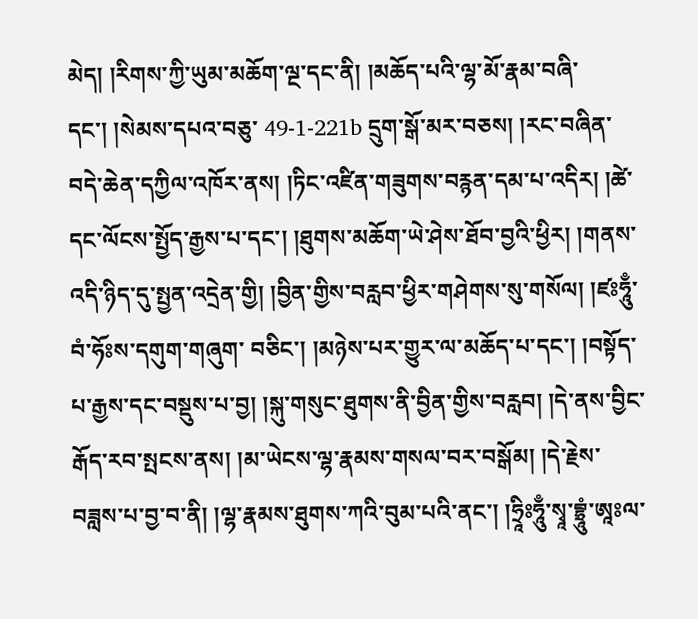མེད། །རིགས་ཀྱི་ཡུམ་མཆོག་ལྔ་དང་ནི། །མཆོད་པའི་ལྷ་མོ་རྣམ་བཞི་དང་། །སེམས་དཔའ་བཅུ་ 49-1-221b དྲུག་སྒོ་མར་བཅས། །རང་བཞིན་བདེ་ཆེན་དཀྱིལ་འཁོར་ནས། །ཏིང་འཛིན་གཟུགས་བརྙན་དམ་པ་འདིར། །ཚེ་དང་ལོངས་སྤྱོད་རྒྱས་པ་དང་། །ཐུགས་མཆོག་ཡེ་ཤེས་ཐོབ་བྱའི་ཕྱིར། །གནས་འདི་ཉིད་དུ་སྤྱན་འདྲེན་གྱི། །བྱིན་གྱིས་བརླབ་ཕྱིར་གཤེགས་སུ་གསོལ། །ཛཿཧཱུྃ་བཾ་ཧོཿས་དགུག་གཞུག་ བཅིང་། །མཉེས་པར་གྱུར་ལ་མཆོད་པ་དང་། །བསྟོད་པ་རྒྱས་དང་བསྡུས་པ་བྱ། །སྐུ་གསུང་ཐུགས་ནི་བྱིན་གྱིས་བརླབ། །དེ་ནས་བྱིང་རྒོད་རབ་སྤངས་ནས། །མ་ཡེངས་ལྷ་རྣམས་གསལ་བར་བསྒོམ། །དེ་རྗེས་བཟླས་པ་བྱ་བ་ནི། །ལྷ་རྣམས་ཐུགས་ཀའི་བུམ་པའི་ནང་། །ཧྲཱིཿཧཱུྃ་སྭཱ་བྷྲཱུཾ་ཨཱཿལ་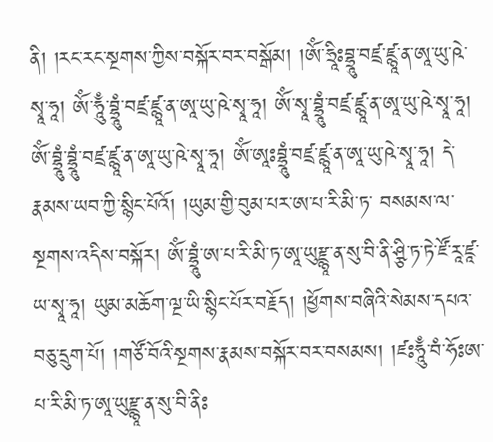ནི། །རང་རང་སྔགས་ཀྱིས་བསྐོར་བར་བསྒོམ། །ཨོཾ་ཧྲཱིཿབྷྲཱུ་བཛྲ་ཛྙཱ་ན་ཨཱ་ཡུ་ཥེ་སྭཱ་ཧཱ། ཨོཾ་ཧཱུྃ་བྷྲཱུཾ་བཛྲ་ཛྙཱ་ན་ཨཱ་ཡུ་ཥེ་སྭཱ་ཧཱ། ཨོཾ་སྭཱ་བྷྲཱུཾ་བཛྲ་ཛྙཱ་ན་ཨཱ་ཡུ་ཥེ་སྭཱ་ཧཱ། ཨོཾ་བྷྲཱུཾ་བྷྲཱུཾ་བཛྲ་ཛྙཱ་ན་ཨཱ་ཡུ་ཥེ་སྭཱ་ཧཱ། ཨོཾ་ཨཱཿབྷྲཱུཾ་བཛྲ་ཛྙཱ་ན་ཨཱ་ཡུ་ཥེ་སྭཱ་ཧཱ། དེ་རྣམས་ཡབ་ཀྱི་སྙིང་པོའོ། །ཡུམ་གྱི་བུམ་པར་ཨ་པ་རི་མི་ཏ་ བསམས་ལ་སྔགས་འདིས་བསྐོར། ཨོཾ་བྷྲཱུཾ་ཨ་པ་རི་མི་ཏ་ཨཱ་ཡུརྫྙཱ་ན་སུ་བི་ནི་ཤྩི་ཏ་ཏེ་ཛོ་རཱ་ཛཱ་ཡ་སྭཱ་ཧཱ། ཡུམ་མཆོག་ལྔ་ཡི་སྙིང་པོར་བརྗོད། །ཕྱོགས་བཞིའི་སེམས་དཔའ་བཅུ་དྲུག་པོ། །གཙོ་བོའི་སྔགས་རྣམས་བསྐོར་བར་བསམས། །ཛཿཧཱུྃ་བཾ་ཧོཿཨ་པ་རི་མི་ཏ་ཨཱ་ཡུརྫྙཱ་ན་སུ་བི་ནིཿ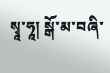སྭཱ་ཧཱ། སྒོ་མ་བཞི་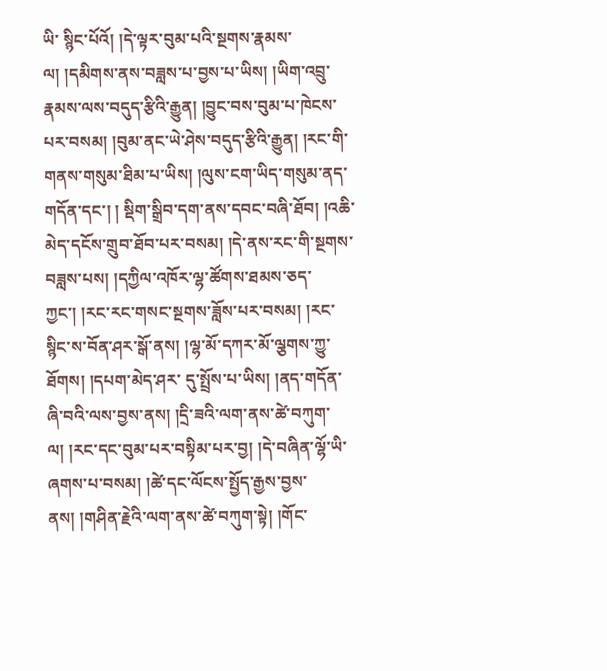ཡི་ སྙིང་པོའོ། །དེ་ལྟར་བུམ་པའི་སྔགས་རྣམས་ལ། །དམིགས་ནས་བཟླས་པ་བྱས་པ་ཡིས། །ཡིག་འབྲུ་རྣམས་ལས་བདུད་རྩིའི་རྒྱུན། །བྱུང་བས་བུམ་པ་ཁེངས་པར་བསམ། །བུམ་ནང་ཡེ་ཤེས་བདུད་རྩིའི་རྒྱུན། །རང་གི་གནས་གསུམ་ཐིམ་པ་ཡིས། །ལུས་ངག་ཡིད་གསུམ་ནད་གདོན་དང་། ། སྡིག་སྒྲིབ་དག་ནས་དབང་བཞི་ཐོབ། །འཆི་མེད་དངོས་གྲུབ་ཐོབ་པར་བསམ། །དེ་ནས་རང་གི་སྔགས་བཟླས་པས། །དཀྱིལ་འཁོར་ལྷ་ཚོགས་ཐམས་ཅད་ཀྱང་། །རང་རང་གསང་སྔགས་ཟློས་པར་བསམ། །རང་སྙིང་ས་བོན་ཤར་སྒོ་ནས། །ལྷ་མོ་དཀར་མོ་ལྕགས་ཀྱུ་ཐོགས། །དཔག་མེད་ཤར་ དུ་སྤྲོས་པ་ཡིས། །ནད་གདོན་ཞི་བའི་ལས་བྱས་ནས། །དྲི་ཟའི་ལག་ནས་ཚེ་བཀུག་ལ། །རང་དང་བུམ་པར་བསྟིམ་པར་བྱ། །དེ་བཞིན་ལྷོ་ཡི་ཞགས་པ་བསམ། །ཚེ་དང་ལོངས་སྤྱོད་རྒྱས་བྱས་ནས། །གཤིན་རྗེའི་ལག་ནས་ཚེ་བཀུག་སྟེ། །གོང་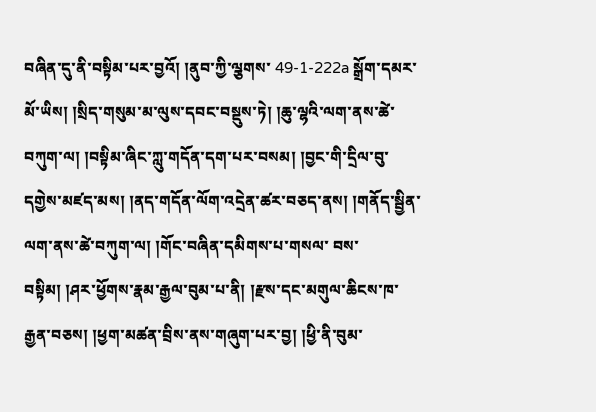བཞིན་དུ་ནི་བསྟིམ་པར་བྱའོ། །ནུབ་ཀྱི་ལྕགས་ 49-1-222a སྒྲོག་དམར་མོ་ཡིས། །སྲིད་གསུམ་མ་ལུས་དབང་བསྡུས་ཏེ། །ཆུ་ལྷའི་ལག་ནས་ཚེ་བཀུག་ལ། །བསྟིམ་ཞིང་ཀླུ་གདོན་དག་པར་བསམ། །བྱང་གི་དྲིལ་བུ་དགྱེས་མཛད་མས། །ནད་གདོན་ལོག་འདྲེན་ཚར་བཅད་ནས། །གནོད་སྦྱིན་ལག་ནས་ཚེ་བཀུག་ལ། །གོང་བཞིན་དམིགས་པ་གསལ་ བས་བསྟིམ། །ཤར་ཕྱོགས་རྣམ་རྒྱལ་བུམ་པ་ནི། །རྫས་དང་མགུལ་ཆིངས་ཁ་རྒྱན་བཅས། །ཕྱག་མཚན་བྲིས་ནས་གཞུག་པར་བྱ། །ཕྱི་ནི་བུམ་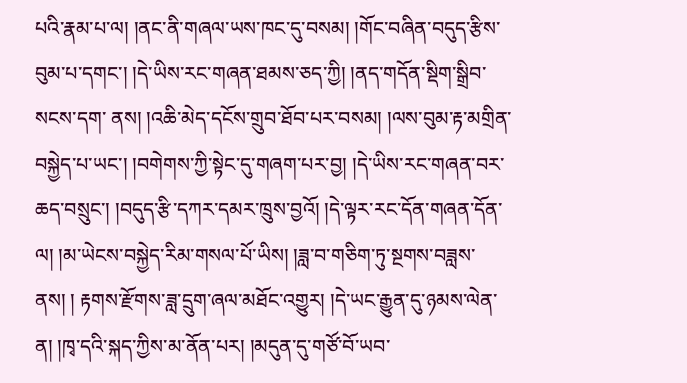པའི་རྣམ་པ་ལ། །ནང་ནི་གཞལ་ཡས་ཁང་དུ་བསམ། །གོང་བཞིན་བདུད་རྩིས་བུམ་པ་དགང་། །དེ་ཡིས་རང་གཞན་ཐམས་ཅད་ཀྱི། །ནད་གདོན་སྡིག་སྒྲིབ་སངས་དག་ ནས། །འཆི་མེད་དངོས་གྲུབ་ཐོབ་པར་བསམ། །ལས་བུམ་རྟ་མགྲིན་བསྐྱེད་པ་ཡང་། །བགེགས་ཀྱི་སྟེང་དུ་གཞག་པར་བྱ། །དེ་ཡིས་རང་གཞན་བར་ཆད་བསྲུང་། །བདུད་རྩི་དཀར་དམར་ཁྲུས་བྱའོ། །དེ་ལྟར་རང་དོན་གཞན་དོན་ལ། །མ་ཡེངས་བསྐྱེད་རིམ་གསལ་པོ་ཡིས། །ཟླ་བ་གཅིག་ཏུ་སྔགས་བཟླས་ནས། ། རྟགས་རྫོགས་ཟླ་དྲུག་ཞལ་མཐོང་འགྱུར། །དེ་ཡང་རྒྱུན་དུ་ཉམས་ལེན་ན། །ཁྭ་དའི་སྐད་ཀྱིས་མ་ནོན་པར། །མདུན་དུ་གཙོ་བོ་ཡབ་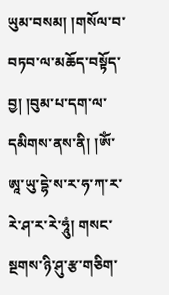ཡུམ་བསམ། །གསོལ་བ་བཏབ་ལ་མཆོད་བསྟོད་བྱ། །བུམ་པ་དག་ལ་དམིགས་ནས་ནི། །ཨོཾ་ཨཱ་ཡུ་དྷེ་ས་ར་ཧ་ཀ་ར་རེ་ཤ་ར་རེ་ཧཱུཾ། གསང་སྔགས་ཉི་ཤུ་རྩ་གཅིག་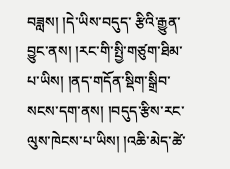བཟླས། །དེ་ཡིས་བདུད་ རྩིའི་རྒྱུན་བྱུང་ནས། །རང་གི་སྤྱི་གཙུག་ཐིམ་པ་ཡིས། །ནད་གདོན་སྡིག་སྒྲིབ་སངས་དག་ནས། །བདུད་རྩིས་རང་ལུས་ཁེངས་པ་ཡིས། །འཆི་མེད་ཚེ་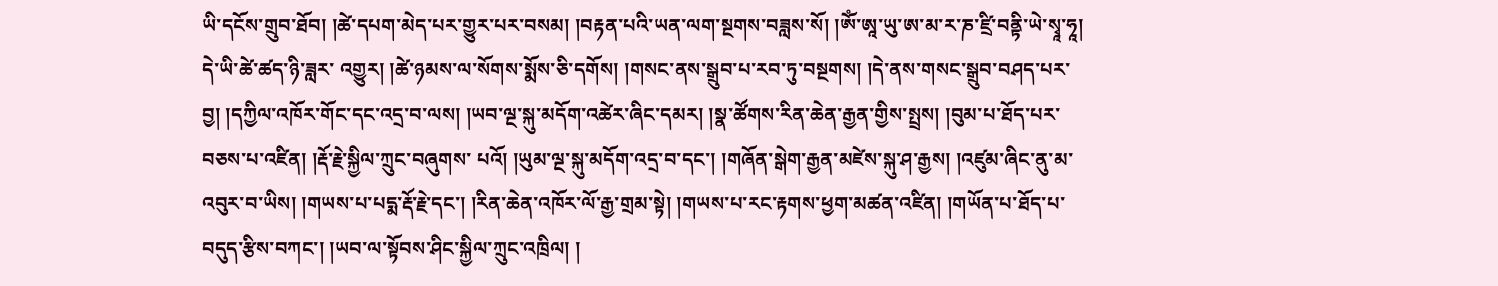ཡི་དངོས་གྲུབ་ཐོབ། །ཚེ་དཔག་མེད་པར་གྱུར་པར་བསམ། །བརྟན་པའི་ཡན་ལག་སྔགས་བཟླས་སོ། །ཨོཾ་ཨཱ་ཡུ་ཨ་མ་ར་ཎ་ཛྲི་བནྟི་ཡེ་སྭཱ་ཧཱ། དེ་ཡི་ཚེ་ཚད་ཉི་ཟླར་ འགྱུར། །ཚེ་ཉམས་ལ་སོགས་སྨོས་ཅི་དགོས། །གསང་ནས་སྒྲུབ་པ་རབ་ཏུ་བསྔགས། །དེ་ནས་གསང་སྒྲུབ་བཤད་པར་བྱ། །དཀྱིལ་འཁོར་གོང་དང་འདྲ་བ་ལས། །ཡབ་ལྔ་སྐུ་མདོག་འཚེར་ཞིང་དམར། །སྣ་ཚོགས་རིན་ཆེན་རྒྱན་གྱིས་སྤྲས། །བུམ་པ་ཐོད་པར་བཅས་པ་འཛིན། །རྡོ་རྗེ་སྐྱིལ་ཀྲུང་བཞུགས་ པའོ། །ཡུམ་ལྔ་སྐུ་མདོག་འདྲ་བ་དང་། །གཞོན་སྒེག་རྒྱན་མཛེས་སྐུ་ཤ་རྒྱས། །འཛུམ་ཞིང་ནུ་མ་འབུར་བ་ཡིས། །གཡས་པ་པདྨ་རྡོ་རྗེ་དང་། །རིན་ཆེན་འཁོར་ལོ་རྒྱ་གྲམ་སྟེ། །གཡས་པ་རང་རྟགས་ཕྱག་མཚན་འཛིན། །གཡོན་པ་ཐོད་པ་བདུད་རྩིས་བཀང་། །ཡབ་ལ་སྟོབས་ཤིང་སྐྱིལ་ཀྲུང་འཁྲིལ། །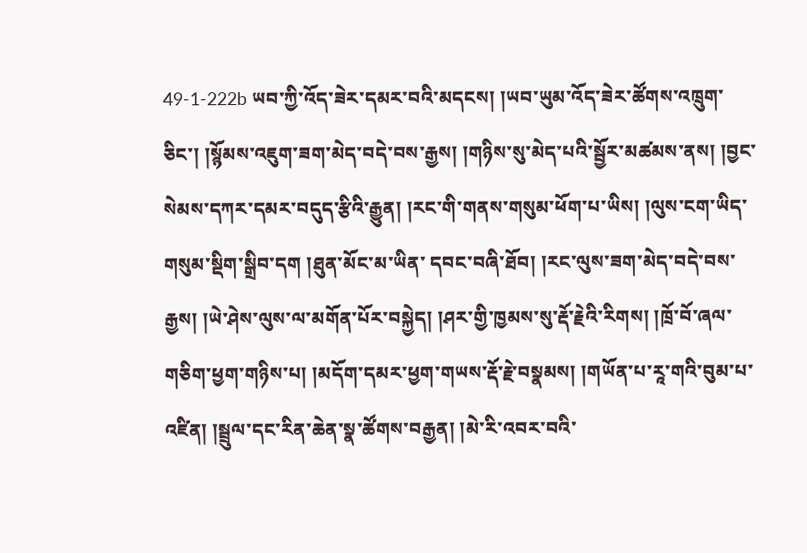49-1-222b ཡབ་ཀྱི་འོད་ཟེར་དམར་བའི་མདངས། །ཡབ་ཡུམ་འོད་ཟེར་ཚོགས་འཁྲུག་ཅིང་། །སྙོམས་འཇུག་ཟག་མེད་བདེ་བས་རྒྱས། །གཉིས་སུ་མེད་པའི་སྦྱོར་མཚམས་ནས། །བྱང་སེམས་དཀར་དམར་བདུད་རྩིའི་རྒྱུན། །རང་གི་གནས་གསུམ་ཕོག་པ་ཡིས། །ལུས་ངག་ཡིད་གསུམ་སྡིག་སྒྲིབ་དག །ཐུན་མོང་མ་ཡིན་ དབང་བཞི་ཐོབ། །རང་ལུས་ཟག་མེད་བདེ་བས་རྒྱས། །ཡེ་ཤེས་ལུས་ལ་མགོན་པོར་བསྐྱེད། །ཤར་གྱི་ཁྱམས་སུ་རྡོ་རྗེའི་རིགས། །ཁྲོ་བོ་ཞལ་གཅིག་ཕྱག་གཉིས་པ། །མདོག་དམར་ཕྱག་གཡས་རྡོ་རྗེ་བསྣམས། །གཡོན་པ་རཱ་གའི་བུམ་པ་འཛིན། །སྦྲུལ་དང་རིན་ཆེན་སྣ་ཚོགས་བརྒྱན། །མེ་རི་འབར་བའི་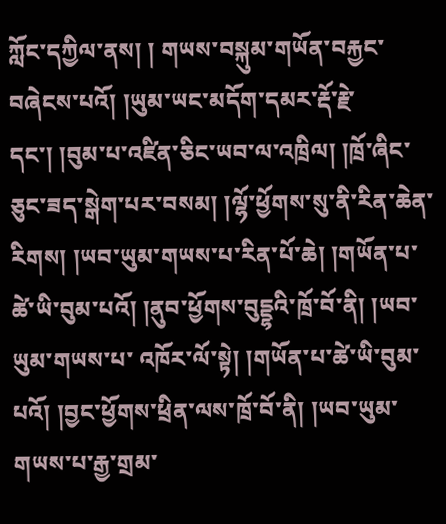ཀློང་དཀྱིལ་ནས། ། གཡས་བསྐུམ་གཡོན་བརྐྱང་བཞེངས་པའོ། །ཡུམ་ཡང་མདོག་དམར་རྡོ་རྗེ་དང་། །བུམ་པ་འཛིན་ཅིང་ཡབ་ལ་འཁྲིལ། །ཁྲོ་ཞིང་ཅུང་ཟད་སྒེག་པར་བསམ། །ལྷོ་ཕྱོགས་སུ་ནི་རིན་ཆེན་རིགས། །ཡབ་ཡུམ་གཡས་པ་རིན་པོ་ཆེ། །གཡོན་པ་ཚེ་ཡི་བུམ་པའོ། །ནུབ་ཕྱོགས་བུདྡྷའི་ཁྲོ་བོ་ནི། །ཡབ་ཡུམ་གཡས་པ་ འཁོར་ལོ་སྟེ། །གཡོན་པ་ཚེ་ཡི་བུམ་པའོ། །བྱང་ཕྱོགས་ཕྲིན་ལས་ཁྲོ་བོ་ནི། །ཡབ་ཡུམ་གཡས་པ་རྒྱ་གྲམ་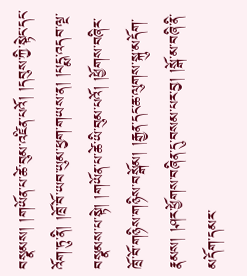བསྣམས། །གཡོན་པ་ཚེ་བུམ་འཛིན་པའོ། །དབུས་ཀྱི་སྟེང་དང་འོག་ཏུ་ནི། །ཁྲོ་བོ་ཡབ་ཡུམ་ཕྱག་གཡས་ན། །པདྨ་འདབ་ལྔ་བསྣམས་པ་སྟེ། །གཡོན་པ་ཚེ་ཡི་བུམ་པའོ། །ཕྱོགས་བཞིར་ ཁྲོ་བོ་གཉིས་གཉིས་བསྒོམ། །རྒྱན་དང་ཆ་ལུགས་སྐུ་མདོག་རྣམས། །ཤར་ཕྱོགས་བཞིན་དུ་བསམ་པར་བྱ། །སྒོ་མ་བཞི་ནི་མདོག་དམར་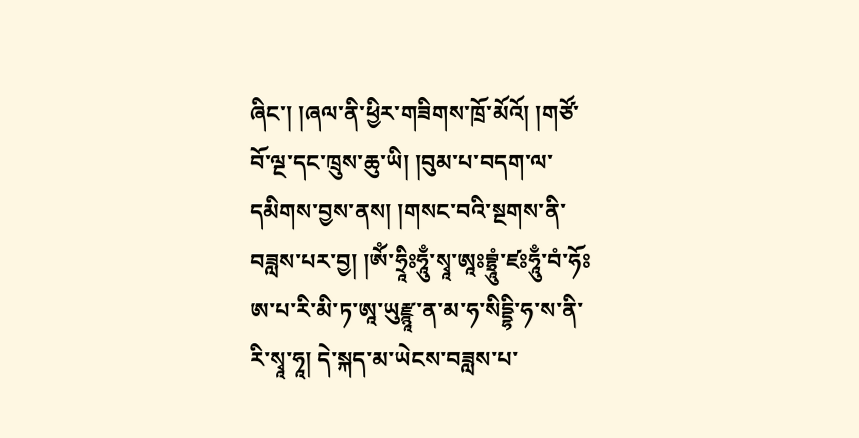ཞིང་། །ཞལ་ནི་ཕྱིར་གཟིགས་ཁྲོ་མོའོ། །གཙོ་བོ་ལྔ་དང་ཁྲུས་ཆུ་ཡི། །བུམ་པ་བདག་ལ་དམིགས་བྱས་ནས། །གསང་བའི་སྔགས་ནི་ བཟླས་པར་བྱ། །ཨོཾ་ཧྲཱིཿཧཱུྃ་སྭཱ་ཨཱཿབྷྲཱུཾ་ཛཿཧཱུྃ་བཾ་ཧོཿཨ་པ་རི་མི་ཏ་ཨཱ་ཡུརྫྙཱ་ན་མ་ཧ་སིདྡྷི་ཧ་ས་ནི་རི་སྭཱ་ཧཱ། དེ་སྐད་མ་ཡེངས་བཟླས་པ་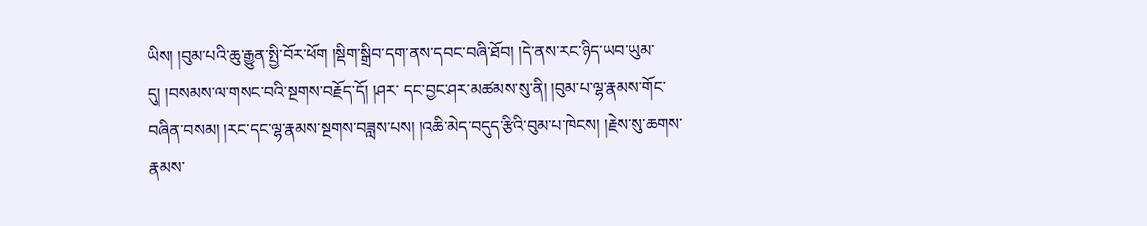ཡིས། །བུམ་པའི་ཆུ་རྒྱུན་སྤྱི་བོར་ཕོག །སྡིག་སྒྲིབ་དག་ནས་དབང་བཞི་ཐོབ། །དེ་ནས་རང་ཉིད་ཡབ་ཡུམ་དུ། །བསམས་ལ་གསང་བའི་སྔགས་བརྗོད་དོ། །ཤར་ དང་བྱང་ཤར་མཚམས་སུ་ནི། །བུམ་པ་ལྷ་རྣམས་གོང་བཞིན་བསམ། །རང་དང་ལྷ་རྣམས་སྔགས་བཟླས་པས། །འཆི་མེད་བདུད་རྩིའི་བུམ་པ་ཁེངས། །རྗེས་སུ་ཆགས་རྣམས་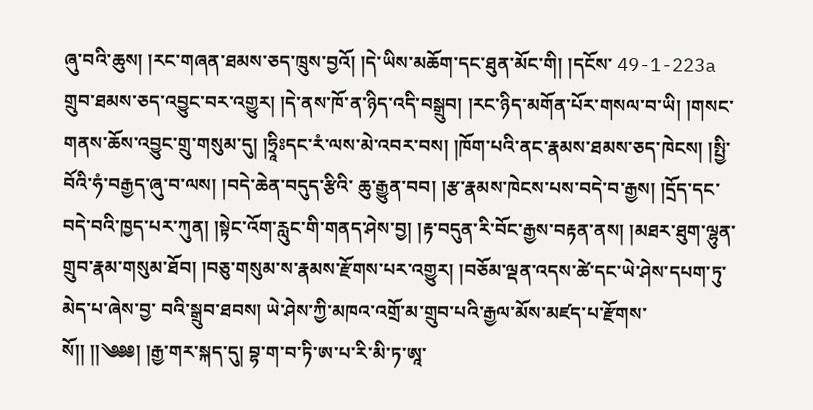ཞུ་བའི་ཆུས། །རང་གཞན་ཐམས་ཅད་ཁྲུས་བྱའོ། །དེ་ཡིས་མཆོག་དང་ཐུན་མོང་གི། །དངོས་ 49-1-223a གྲུབ་ཐམས་ཅད་འབྱུང་བར་འགྱུར། །དེ་ནས་ཁོ་ན་ཉིད་འདི་བསྒྲུབ། །རང་ཉིད་མགོན་པོར་གསལ་བ་ཡི། །གསང་གནས་ཆོས་འབྱུང་གྲུ་གསུམ་དུ། །ཧྲཱིཿདང་རཾ་ལས་མེ་འབར་བས། །ཁོག་པའི་ནང་རྣམས་ཐམས་ཅད་ཁེངས། །སྤྱི་བོའི་ཧཾ་བརྒྱད་ཞུ་བ་ལས། །བདེ་ཆེན་བདུད་རྩིའི་ ཆུ་རྒྱུན་བབ། །རྩ་རྣམས་ཁེངས་པས་བདེ་བ་རྒྱས། །དྲོད་དང་བདེ་བའི་ཁྱད་པར་ཀུན། །སྟེང་འོག་རླུང་གི་གནད་ཤེས་བྱ། །རྟ་བདུན་རི་བོང་རྒྱས་བརྟན་ནས། །མཐར་ཐུག་ལྷུན་གྲུབ་རྣམ་གསུམ་ཐོབ། །བཅུ་གསུམ་ས་རྣམས་རྫོགས་པར་འགྱུར། །བཅོམ་ལྡན་འདས་ཚེ་དང་ཡེ་ཤེས་དཔག་ཏུ་མེད་པ་ཞེས་བྱ་ བའི་སྒྲུབ་ཐབས། ཡེ་ཤེས་ཀྱི་མཁའ་འགྲོ་མ་གྲུབ་པའི་རྒྱལ་མོས་མཛད་པ་རྫོགས་སོ།། །།༄༅༅། །རྒྱ་གར་སྐད་དུ། བྷ་ག་བ་ཏི་ཨ་པ་རི་མི་ཏ་ཨཱ་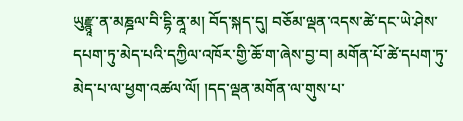ཡུརྫྙཱ་ན་མཎྜལ་བི་དྷི་ནཱ་མ། བོད་སྐད་དུ། བཅོམ་ལྡན་འདས་ཚེ་དང་ཡེ་ཤེས་དཔག་ཏུ་མེད་པའི་དཀྱིལ་འཁོར་གྱི་ཆོ་ག་ཞེས་བྱ་བ། མགོན་པོ་ཚེ་དཔག་ཏུ་མེད་པ་ལ་ཕྱག་འཚལ་ལོ། །དད་ལྡན་མགོན་ལ་གུས་པ་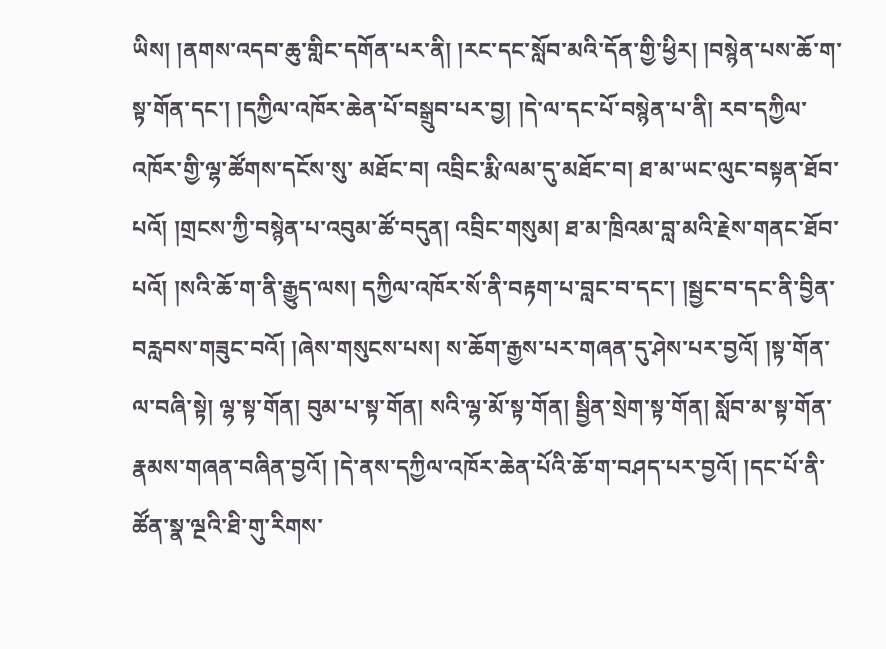ཡིས། །ནགས་འདབ་ཆུ་གླིང་དགོན་པར་ནི། །རང་དང་སློབ་མའི་དོན་གྱི་ཕྱིར། །བསྙེན་པས་ཆོ་ག་སྟ་གོན་དང་། །དཀྱིལ་འཁོར་ཆེན་པོ་བསྒྲུབ་པར་བྱ། །དེ་ལ་དང་པོ་བསྙེན་པ་ནི། རབ་དཀྱིལ་འཁོར་གྱི་ལྷ་ཚོགས་དངོས་སུ་ མཐོང་བ། འབྲིང་རྨི་ལམ་དུ་མཐོང་བ། ཐ་མ་ཡང་ལུང་བསྟན་ཐོབ་པའོ། །གྲངས་ཀྱི་བསྙེན་པ་འབུམ་ཚོ་བདུན། འབྲིང་གསུམ། ཐ་མ་ཁྲིའམ་བླ་མའི་རྗེས་གནང་ཐོབ་པའོ། །སའི་ཆོ་ག་ནི་རྒྱུད་ལས། དཀྱིལ་འཁོར་སོ་ནི་བརྟག་པ་བླང་བ་དང་། །སྦྱང་བ་དང་ནི་བྱིན་བརླབས་གཟུང་བའོ། །ཞེས་གསུངས་པས། ས་ཆོག་རྒྱས་པར་གཞན་དུ་ཤེས་པར་བྱའོ། །སྟ་གོན་ལ་བཞི་སྟེ། ལྷ་སྟ་གོན། བུམ་པ་སྟ་གོན། སའི་ལྷ་མོ་སྟ་གོན། སྦྱིན་སྲེག་སྟ་གོན། སློབ་མ་སྟ་གོན་རྣམས་གཞན་བཞིན་བྱའོ། །དེ་ནས་དཀྱིལ་འཁོར་ཆེན་པོའི་ཆོ་ག་བཤད་པར་བྱའོ། །དང་པོ་ནི་ཚོན་སྣ་ལྔའི་ཐི་གུ་རིགས་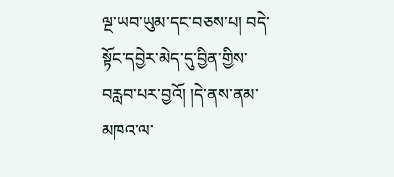ལྔ་ཡབ་ཡུམ་དང་བཅས་པ། བདེ་སྟོང་དབྱེར་མེད་དུ་བྱིན་གྱིས་བརླབ་པར་བྱའོ། །དེ་ནས་ནམ་མཁའ་ལ་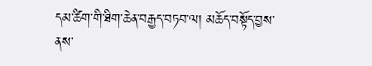དམ་ཚིག་གི་ཐིག་ཆེན་བརྒྱད་བཏབ་ལ། མཆོད་བསྟོད་བྱས་ནས་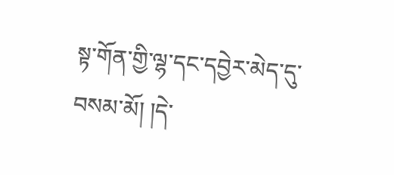སྟ་གོན་གྱི་ལྷ་དང་དབྱེར་མེད་དུ་བསམ་མོ། །དེ་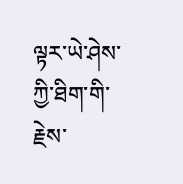ལྟར་ཡེ་ཤེས་ཀྱི་ཐིག་གི་རྗེས་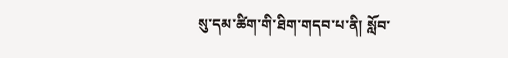སུ་དམ་ཚིག་གི་ཐིག་གདབ་པ་ནི། སློབ་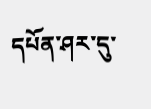དཔོན་ཤར་དུ་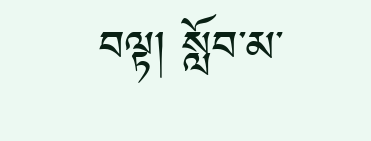བལྟ། སློབ་མ་